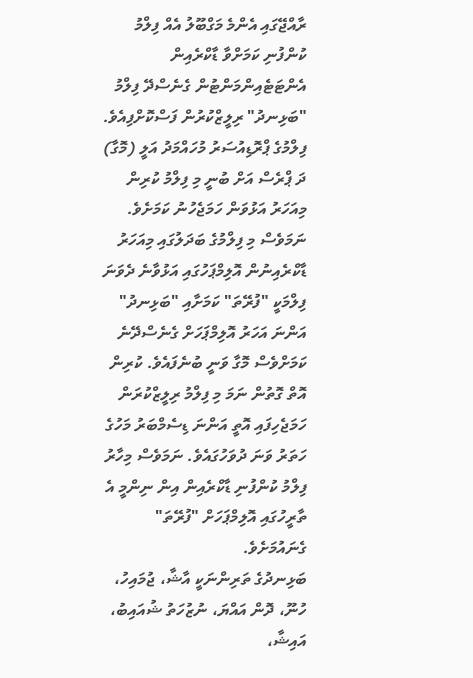ރާއްޖޭގައި އެންމެ މަގްބޫލު އެއް ފިލްމު ކުންފުނި ކަމަށްވާ ޑާކްރެއިން އެންޓަޓެއިންމަންޓުން ގެނެސްދޭ ފިލްމު "ބަޅިނދު" ރިލީޒްކުރުން ފަސްކޮށްފިއެވެ.
ފިލްމުގެ ޕްރޮޑިއުސަރު މުހައްމަދު އަލީ (މޮގާ) ދަ ޕްރެސް އަށް ބުނީ މި ފިލްމު ކުރިން މިއަހަރު އަޅުވަން ހަމަޖެހުނު ކަމަށެވެ. ނަމަވެސް މި ފިލްމުގެ ބަދަލުގައި މިއަހަރު ޑާކްރެއިނުން އޮލިމްޕަހުގައި އަޅުވާނެ ދެވަނަ ފިލްމަކީ "ފުރޭތަ" ކަމަށާއި "ބަޅިނދު" އަންނަ އަހަރު އޮލިމްޕަހަށް ގެނެސްދޭނެ ކަމަށްވެސް މޮގާ ވަނީ ބުނެފައެވެ. ކުރިން އޮތް ގޮތުން ނަމަ މި ފިލްމު ރިލީޒްކުރަން ހަމަޖެހިފައި އޮތީ އަންނަ ޑިސެމްބަރު މަހުގެ ހަތަރު ވަނަ ދުވަހުގައެވެ. ނަމަވެސް މިހާރު ފިލްމު ކުންފުނި ޑާކްރެއިން އިން ނިންމީ އެ ތާރީހުގައި އޮލިމްޕަހަށް "ފުރޭތަ" ގެނައުމަށެވެ.
ބަޅިނދުގެ ތަރިންނަކީ އާޝާ، ޖުމައިހު، ހުނޫ، ދޮން އައްޔަ، ނުޒުހަތު ޝުއައިބު، އައިޝާ،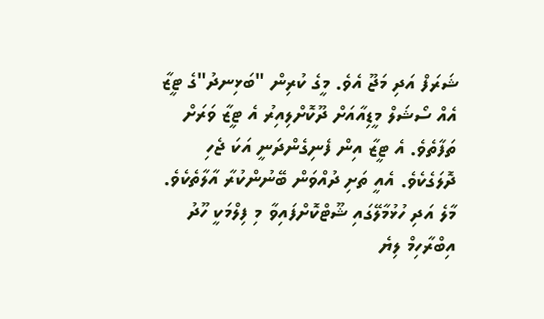ޝަރަފް އަދި މަޖޫ އެވެ. މީގެ ކުރިން "ބަޅިނދު"ގެ ޓީޒާ އެއް ސޯޝަލް މީޑިއާއަށް ދޫކޮށްލިއިރު އެ ޓީޒާ ވަރަށް ތަފާތެވެ. އެ ޓީޒާ އިން ފެނިގެންދަނީ އަކަ ޖެހި ދޮލަގެކެވެ. އެއީ ތަށި ދުއްވަން ބޭނުންކުރާ އާލާތެކެވެ. މާލެ އަދި ހުޅުމާލޭގައި ޝޫޓްކޮށްފައިވާ މި ފިލްމަކީ ހޫދު އިބްރާހިމް ލިޔެ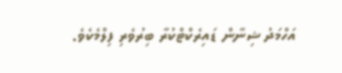އަހްމަދު ޝިނާން ޑައިރެކްޓްކުރާ ބިރުވެރި ފިލްމެކެވެ.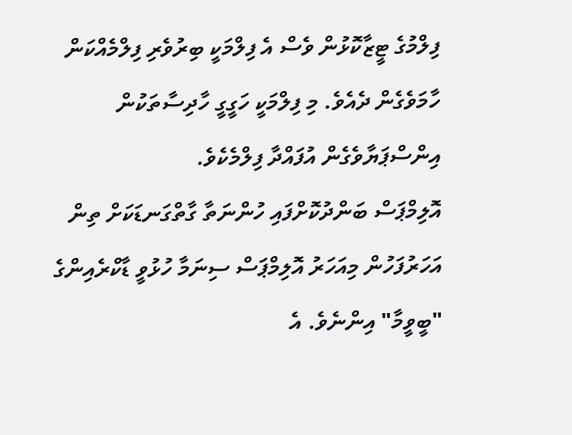ފިލްމުގެ ޓީޒާކޮޅުން ވެސް އެ ފިލްމަކީ ބިރުވެރި ފިލްމެއްކަން ހާމަވެގެން ދެއެވެ. މި ފިލްމަކީ ހަގީގީ ހާދިސާތަކުން އިންސްޕަޔާވެގެން އުފައްދާ ފިލްމެކެވެ.
އޮލިމްޕަސް ބަންދުކޮށްފައި ހުންނަތާ ގާތްގަނޑަކަށް ތިން އަހަރުފަހުން މިއަހަރު އޮލިމްޕަސް ސިނަމާ ހުޅުވީ ޑާކްރެއިންގެ "ބީވީމާ" އިންނެވެ. އެ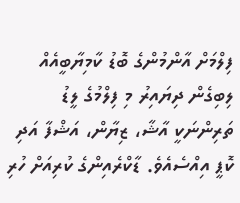ފިލްމަށް އާންމުންގެ ބޮޑު ކާމިޔާބީއެއް ލިބިގެން ދިޔައިރު މި ފިލްމުގެ ލީޑު ތަރިންނަކީ އާޝާ، ޒިޔާން، އަޝްފާ އަދި ކޮޕީ އިއްސެއެވެ. ޑާކްރެއިންގެ ކުރިއަށް ހުރި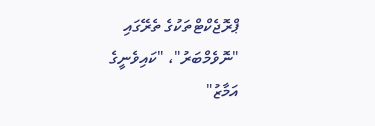ޕްރޮޖެކްޓްތަކުގެ ތެރޭގައި "ނޮވެމްބަރު"، "ކައިވެނީގެ އަމާޒު"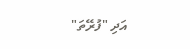އަދި "ފުރޭތަ"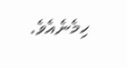ހިމެނެއެވެ.